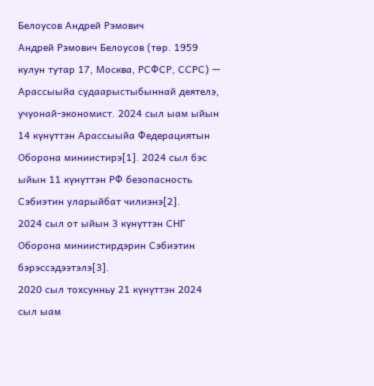Белоусов Андрей Рэмович
Андрей Рэмович Белоусов (төр. 1959 кулун тутар 17, Москва, РСФСР, ССРС) — Арассыыйа судаарыстыбыннай деятелэ, учуонай-экономист. 2024 сыл ыам ыйын 14 күнүттэн Арассыыйа Федерациятын Оборона миниистирэ[1]. 2024 сыл бэс ыйын 11 күнүттэн РФ безопасность Сэбиэтин уларыйбат чилиэнэ[2].
2024 сыл от ыйын 3 күнүттэн СНГ Оборона миниистирдэрин Сэбиэтин бэрэссэдээтэлэ[3].
2020 сыл тохсунньу 21 күнүттэн 2024 сыл ыам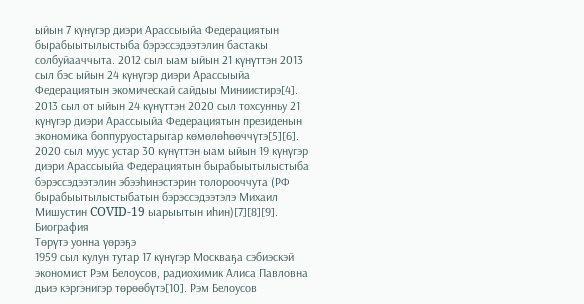ыйын 7 күнүгэр диэри Арассыыйа Федерациятын бырабыытылыстыба бэрэссэдээтэлин бастакы солбуйааччыта. 2012 сыл ыам ыйын 21 күнүттэн 2013 сыл бэс ыйын 24 күнүгэр диэри Арассыыйа Федерациятын экомическай сайдыы Миниистирэ[4]. 2013 сыл от ыйын 24 күнүттэн 2020 сыл тохсунньу 21 күнүгэр диэри Арассыыйа Федерациятын президенын экономика боппуруостарыгар көмөлөһөөччүтэ[5][6]. 2020 сыл муус устар 30 күнүттэн ыам ыйын 19 күнүгэр диэри Арассыыйа Федерациятын бырабыытылыстыба бэрэссэдээтэлин эбээһинэстэрин толорооччута (РФ бырабыытылыстыбатын бэрэссэдээтэлэ Михаил Мишустин COVID-19 ыарыытын иһин)[7][8][9].
Биография
Төрүтэ уонна үөрэҕэ
1959 сыл кулун тутар 17 күнүгэр Москваҕа сэбиэскэй экономист Рэм Белоусов, радиохимик Алиса Павловна дьиэ кэргэнигэр төрөөбүтэ[10]. Рэм Белоусов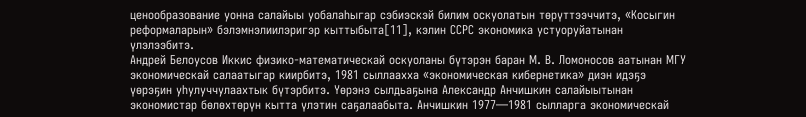ценообразование уонна салайыы уобалаһыгар сэбиэскэй билим оскуолатын төрүттээччитэ, «Косыгин реформаларын» бэлэмнэлиилэригэр кыттыбыта[11], кэлин ССРС экономика устуоруйатынан үлэлээбитэ.
Андрей Белоусов Иккис физико-математическай оскуоланы бүтэрэн баран М. В. Ломоносов аатынан МГУ экономическай салаатыгар киирбитэ, 1981 сыллаахха «экономическая кибернетика» диэн идэҕэ үөрэҕин уһулуччулаахтык бүтэрбитэ. Үөрэнэ сылдьаҕына Александр Анчишкин салайыытынан экономистар бөлөхтөрүн кытта үлэтин саҕалаабыта. Анчишкин 1977—1981 сылларга экономическай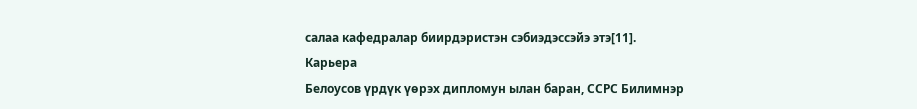салаа кафедралар биирдэристэн сэбиэдэссэйэ этэ[11].
Карьера
Белоусов үрдүк үөрэх дипломун ылан баран, ССРС Билимнэр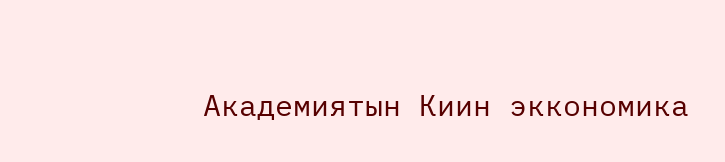Академиятын Киин эккономика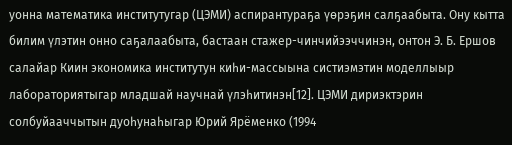уонна математика институтугар (ЦЭМИ) аспирантураҕа үөрэҕин салҕаабыта. Ону кытта билим үлэтин онно саҕалаабыта, бастаан стажер-чинчийээччинэн, онтон Э. Б. Ершов салайар Киин экономика институтун киһи-массыына систиэмэтин моделлыыр лабораториятыгар младшай научнай үлэһитинэн[12]. ЦЭМИ дириэктэрин солбуйааччытын дуоһунаһыгар Юрий Ярёменко (1994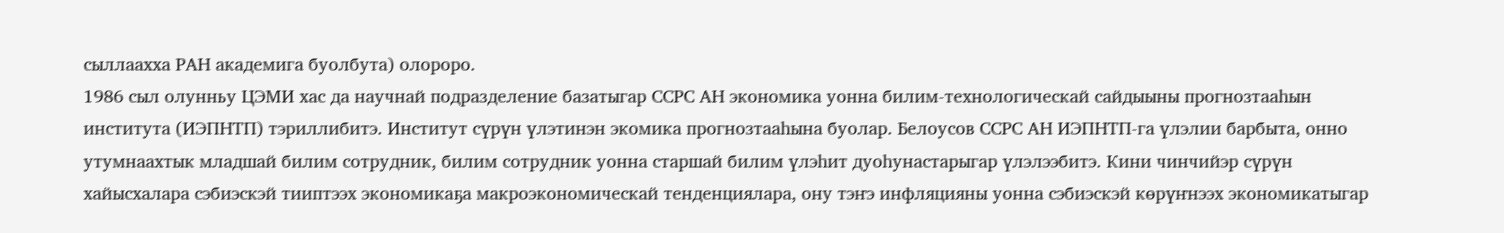сыллаахха РАН академига буолбута) олороро.
1986 сыл олунньу ЦЭМИ хас да научнай подразделение базатыгар ССРС АН экономика уонна билим-технологическай сайдыыны прогнозтааһын института (ИЭПНТП) тэриллибитэ. Институт сүрүн үлэтинэн экомика прогнозтааһына буолар. Белоусов ССРС АН ИЭПНТП-га үлэлии барбыта, онно утумнаахтык младшай билим сотрудник, билим сотрудник уонна старшай билим үлэһит дуоһунастарыгар үлэлээбитэ. Кини чинчийэр сүрүн хайысхалара сэбиэскэй тииптээх экономикаҕа макроэкономическай тенденциялара, ону тэҥэ инфляцияны уонна сэбиэскэй көрүҥнээх экономикатыгар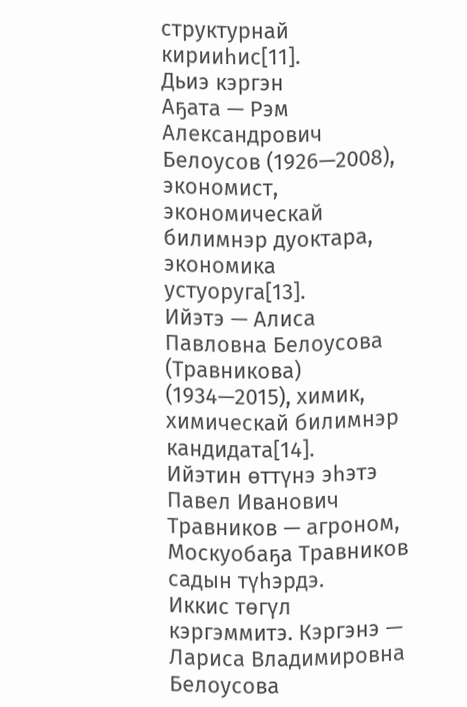структурнай кирииһис[11].
Дьиэ кэргэн
Аҕата — Рэм Александрович Белоусов (1926—2008), экономист, экономическай билимнэр дуоктара, экономика устуоруга[13].
Ийэтэ — Алиса Павловна Белоусова (Травникова) (1934—2015), химик, химическай билимнэр кандидата[14].
Ийэтин өттүнэ эһэтэ Павел Иванович Травников — агроном, Москуобаҕа Травников садын түһэрдэ.
Иккис төгүл кэргэммитэ. Кэргэнэ — Лариса Владимировна Белоусова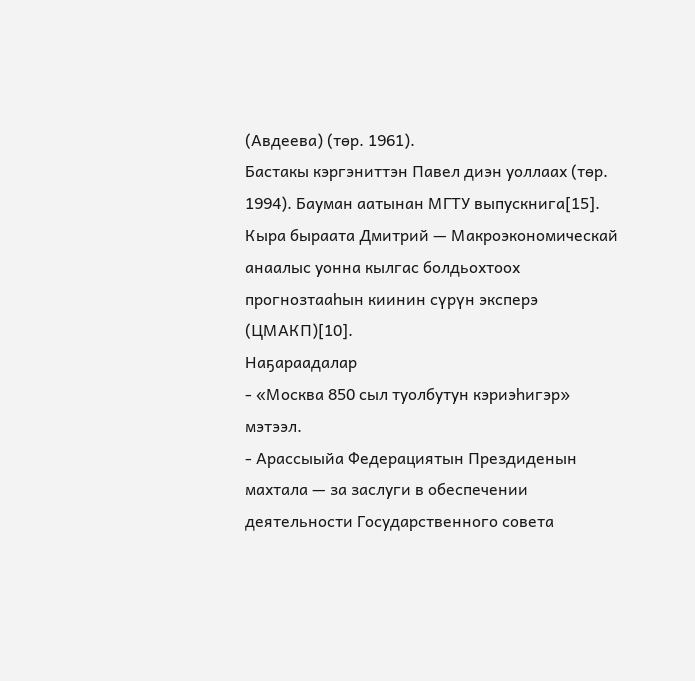(Авдеева) (төр. 1961).
Бастакы кэргэниттэн Павел диэн уоллаах (төр. 1994). Бауман аатынан МГТУ выпускнига[15].
Кыра быраата Дмитрий — Макроэкономическай анаалыс уонна кылгас болдьохтоох прогнозтааһын киинин сүрүн эксперэ (ЦМАКП)[10].
Наҕараадалар
- «Москва 850 сыл туолбутун кэриэһигэр» мэтээл.
- Арассыыйа Федерациятын Прездиденын махтала — за заслуги в обеспечении деятельности Государственного совета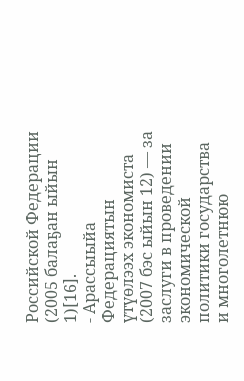Российской Федерации (2005 балаҕан ыйын 1)[16].
- Арассыыйа Федерациятын үтүөлээх экономиста (2007 бэс ыйын 12) — за заслуги в проведении экономической политики государства и многолетнюю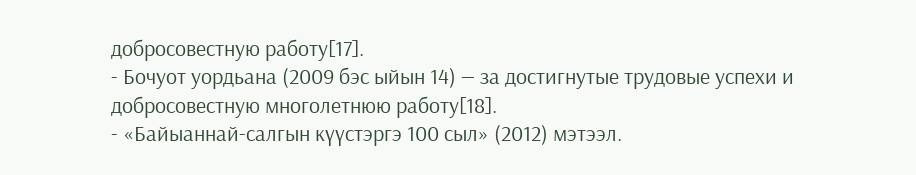добросовестную работу[17].
- Бочуот уордьана (2009 бэс ыйын 14) — за достигнутые трудовые успехи и добросовестную многолетнюю работу[18].
- «Байыаннай-салгын күүстэргэ 100 сыл» (2012) мэтээл.